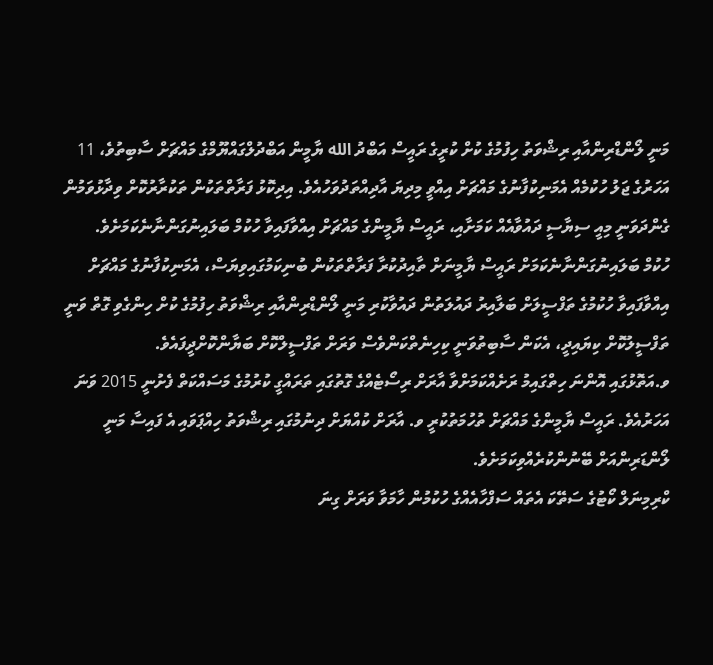މަނީ ލޯންޑްރިންއާއި ރިޝްވަތު ހިފުމުގެ ކުށް ކުރީގެ ރައީސް އަބްދު الله ޔާމީން އަބްދުލްގައްޔޫމްގެ މައްޗަށް ސާބިތުވެ، 11 އަހަރުގެ ޖަލު ހުކުމެއް އެމަނިކުފާނުގެ މައްޗަށް އިއްވީ މިދިޔަ އާދިއްތަދުވަހުއެވެ. އިދިކޮޅު ފަރާތްތަކުން ތަކުރާރުކޮށް ވިދާޅުވަމުން ގެންދަވަނީ މިއީ ސިޔާސީ ދައުވާއެއް ކަމަށާއި، ރައީސް ޔާމީންގެ މައްޗަށް އިއްވާފައިވާ ހުކުމް ބަލައިނުގަންނާނެކަމަށެވެ.
ހުކުމް ބަލައިނުގަންނާނެކަމަށް ރައީސް ޔާމީނަށް ތާއިދުކުރާ ފަރާތްތަކުން ބުނިކަމުގައިވިޔަސް، އެމަނިކުފާނުގެ މައްޗަށް އިއްވާފައިވާ ހުކުމުގެ ތަފްސީލަށް ބަލާއިރު ދައުލަތުން ދައުވާކުރި މަނީ ލޯންޑްރިންއާއި ރިޝްވަތު ހިފުމުގެ ކުށް ހިންގެވި ގޮތް ވަނީ ތަފްސީލުކޮށް ކިޔައިދީ، އެކަން ސާބިތުވަނީ ކިހިނެތްކަންވެސް ވަރަށް ތަފްސީލްކޮށް ބަޔާންކޮށްދީފައެވެ.
ވ.އަތޮޅުގައި އޮންނަ ހިތްގައިމު ރަށެއްކަމަށްވާ އާރަށް ރިސޯޓެއްގެ ގޮތުގައި ތަރައްގީ ކުރުމުގެ މަސައްކަތް ފެށުނީ 2015 ވަނަ އަހަރުއެވެ. ރައީސް ޔާމީންގެ މައްޗަށް ތުހުމަތުކުރީ ވ. އާރަށް ކުއްޔަށް ދިނުމުގައި ރިޝްވަތު ހިއްޕަވައި އެ ފައިސާ މަނީ ލޯންޑަރިންއަށް ބޭނުންކުރެއްވިކަމަށެވެ.
ކްރިމިނަލް ކޯޓުގެ ސަތޭކަ އެތައް ސަފްހާއެއްގެ ހުކުމުން ހާމަވާ ވަރަށް ގިނަ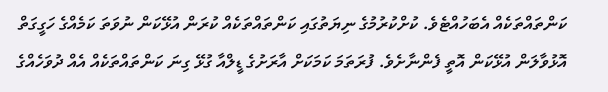ކަންތައްތަކެއް އެބަހުއްޓެވެ. ކުށްކުރުމުގެ ނިޔަތުގައި ކަންތައްތަކެއް ކުރަން އުޅޭކަން ނުވަތަ ކަމެއްގެ ހަގީގަތް އޮޅުވާލަން އުޅޭކަން އޮތީ ފެންނާށެވެ. ފުރަތަމަ ކަމަކަށް އާރަށުގެ ޑީލްއާ ގުޅޭ ގިނަ ކަންތައްތަކެއް އެއް ދުވަހެއްގެ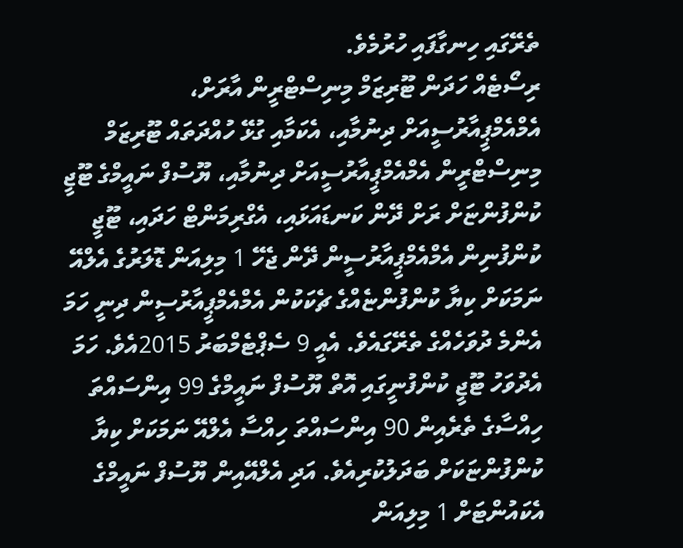ތެރޭގައި ހިނގާފައި ހުރުމެވެ.
ރިސޯޓެއް ހަދަން ޓޫރިޒަމް މިނިސްޓްރީން އާރަށް، އެމްއެމްޕީއާރުސީއަށް ދިނުމާއި، އެކަމާއި ގުޅޭ ހުއްދަތައް ޓޫރިޒަމް މިނިސްޓްރީން އެމްއެމްޕީއާރުސީއަށް ދިނުމާއި، ޔޫސުފް ނައީމްގެ ޓޫޖީ ކުންފުންޏަށް ރަށް ދޭން ކަނޑައަޅައި، އެގްރިމަންޓް ހަދައި، ޓޫޖީ ކުންފުނިން އެމްއެމްޕީއާރުސީން ދޭން ޖެހޭ 1 މިލިއަން ޑޮލަރުގެ އެލްއޭ ނަމަކަށް ކިޔާ ކުންފުންޏެއްގެ ޗެކަކުން އެމްއެމްޕީއާރުސީން ދިނީ ހަމަ އެންމެ ދުވަހެއްގެ ތެރޭގައެވެ. އެއީ 9 ސެޕްޓެމްބަރު 2015އެވެ. ހަމަ އެދުވަހު ޓޫޖީ ކުންފުނީގައި އޮތް ޔޫސުފް ނައީމްގެ 99 އިންސައްތަ ހިއްސާގެ ތެރެއިން 90 އިންސައްތަ ހިއްސާ އެލްއޭ ނަމަކަށް ކިޔާ ކުންފުންޏަކަށް ބަދަލުކުރިއެވެ. އަދި އެލްއޭއިން ޔޫސުފް ނައީމްގެ އެކައުންޓަށް 1 މިލިއަން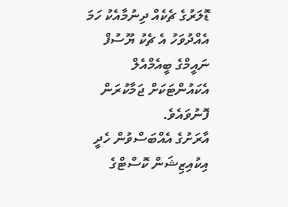ޑޮލަރުގެ ޗެކެއް ދިނުމާއެކު ހަމަ އެއްދުވަހު އެ ޗެކު ޔޫސުފް ނައީމްގެ ބީއެމްއެލް އެކައުންޓަކަށް ޖަމާކުރަން ފޮނުވައެވެ.
އާރަށުގެ އެއްބަސްވުން ހެދީ އިކުއިޒިޝަން ކޮސްޓްގެ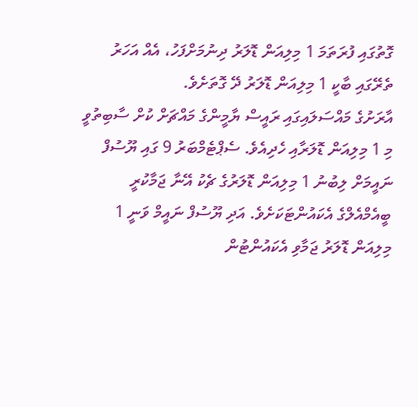ގޮތުގައި ފުރަތަމަ 1 މިލިއަން ޑޮލަރު ދިނުމަށްފަހު، އެއް އަހަރު ތެރޭގައި ބާކީ 1 މިލިއަން ޑޮލަރު ދޭ ގޮތަށެވެ.
އާރަށުގެ މައްސަލައިގައި ރައީސް ޔާމީންގެ މައްޗަށް ކުށް ސާބިތުވީ މި 1 މިލިއަން ޑޮލަރާއި ހެދިއެވެ. ސެޕްޓެމްބަރު 9 ގައި ޔޫސުފް ނައީމަށް ލިބުނު 1 މިލިއަން ޑޮލަރުގެ ޗެކު އޭނާ ޖަމާކުރީ ބީއެމްއެލްގެ އެކައުންޓަކަށެވެ. އަދި ޔޫސުފް ނައީމް ވަނީ 1 މިލިއަން ޑޮލަރު ޖަމާވި އެކައުންޓުން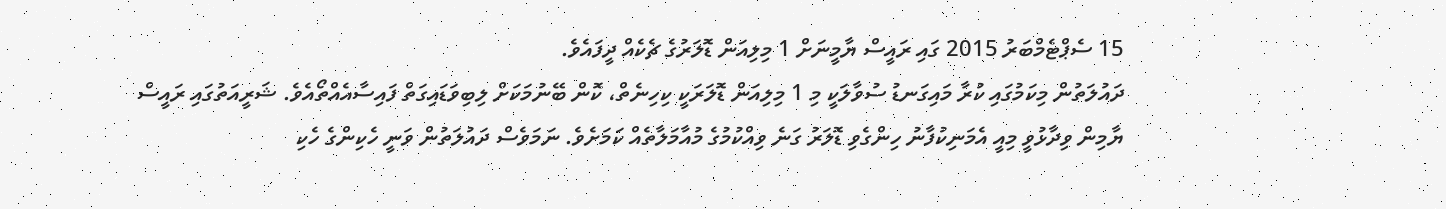15 ސެޕްޓެމްބަރު 2015 ގައި ރައީސް ޔާމީނަށް 1 މިލިއަން ޑޮލަރުގެ ޗެކެއް ދީފައެވެ.
ދައުލަތުން މިކަމުގައި ކުރާ މައިގަނޑު ސުވާލަކީ މި 1 މިލިއަން ޑޮލަރަކީ ކިހިނެތް، ކޮން ބޭނުމަކަށް ލިބިވަޑައިގަތް ފައިސާއެއްތޯއެވެ. ޝަރީއަތުގައި ރައީސް ޔާމިން ވިދާޅުވީ މިއީ އެމަނިކުފާނު ހިންގެވި ޑޮލަރު ގަނެ ވިއްކުމުގެ މުއާމަލާތެއް ކަމަށެވެ. ނަމަވެސް ދައުލަތުން ވަނީ ހެކިންގެ ހެކި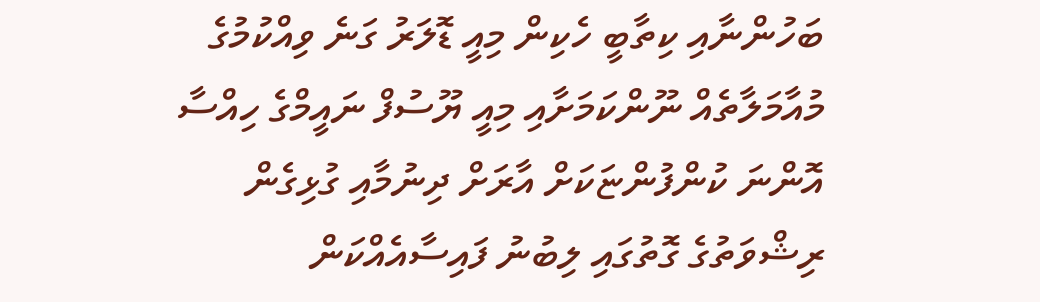ބަހުންނާއި ކިތާބީ ހެކިން މިއީ ޑޮލަރު ގަނެ ވިއްކުމުގެ މުއާމަލާތެއް ނޫންކަމަށާއި މިއީ ޔޫސުފް ނައީމްގެ ހިއްސާ އޮންނަ ކުންފުންޏަކަށް އާރަށް ދިނުމާއި ގުޅިގެން ރިޝްވަތުގެ ގޮތުގައި ލިބުނު ފައިސާއެއްކަން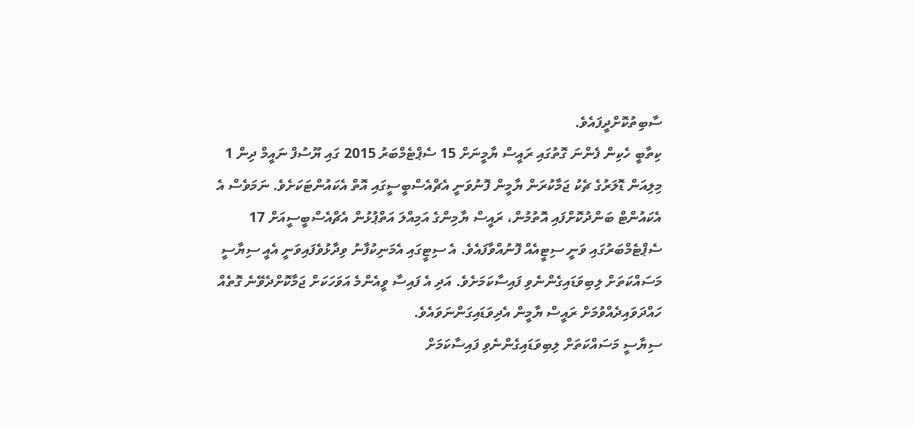ސާބިތުކޮށްދީފައެވެ.
ކިތާބީ ހެކިން ފެންނަ ގޮތުގައި ރައީސް ޔާމީނަށް 15 ސެޕްޓެމްބަރު 2015 ގައި ޔޫސުފް ނައީމް ދިން 1 މިލިއަން ޑޮލަރުގެ ޗެކު ޖަމާކުރަން ޔާމީން ފޮނުވަނީ އެޗްއެސްބީސީގައި އޮތް އެކައުންޓަކަށެވެ. ނަމަވެސް އެ އެކައުންޓް ބަންދުކޮށްފައި އޮތުމުން، ރައީސް ޔާމިންގެ އަމިއްލަ އަތްޕުޅުން އެޗްއެސްބީސީއަށް 17 ސެޕްޓެމްބަރުގައި ވަނީ ސިޓީއެއް ފޮނުއްވާފައެވެ. އެ ސިޓީގައި އެމަނިކުފާނު ވިދާޅުވެފައިވަނީ އެއީ ސިޔާސީ މަސައްކަތަށް ލިބިވަޑައިގެންނެވި ފައިސާކަމަށެވެ. އަދި އެ ފައިސާ ވީއެންމެ އަވަހަކަށް ޖަމާކޮށްދެވޭނެ ގޮތެއް ހައްދަވައިދެއްވުމަށް ރައީސް ޔާމީން އެދިވަޑައިގަންނަވައެވެ.
ސިޔާސީ މަސައްކަތަށް ލިބިވަޑައިގެންނެވި ފައިސާކަމަށް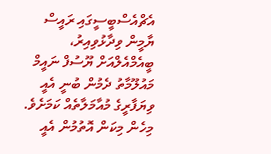އެޗްއެސްބީސީގައި ރައީސް ޔާމީން ވިދާޅުވިއިރު، ބީއެމްއެލްއަށް ޔޫސުފް ނައީމް މައުލޫމާތު ދެމުން ބުނީ އެއީ ވިޔަފާރީގެ މުއާމަލާތެއް ކަމަށެވެ.
މިހެން މިކަން އޮތުމުން އެއީ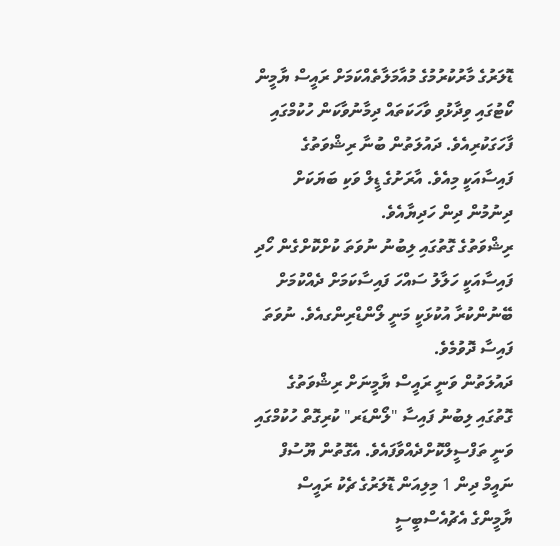ޑޮލަރުގެ މާރުކުރުމުގެ މުއާމަލާތެއްކަމަށް ރައީސް ޔާމީން ކޯޓުގައި ވިދާޅުވި ވާހަކަތައް ދިމާނުވާކަން ހުކުމްގައި ފާހަގަކުރިއެވެ. ދައުލަތުން ބުނާ ރިޝްވަތުގެ ފައިސާއަކީ މިއެވެ. އާރަށުގެ ޑީލް ވަކި ބަޔަކަށް ދިނުމުން ދިން ހަދިޔާއެވެ.
ރިޝްވަތުގެ ގޮތުގައި ލިބުނު ނުވަތަ ކުށްކޮށްގެން ހޯދި ފައިސާއަކީ ހަލާލު ސައްހަ ފައިސާކަމަށް ދެއްކުމަށް ބޭނުންކުރާ އުކުޅަކީ މަނީ ލޯންޑްރިންގއެވެ. ނުވަތަ ފައިސާ ދޮވުމެވެ.
ދައުލަތުން ވަނީ ރައީސް ޔާމީނަށް ރިޝްވަތުގެ ގޮތުގައި ލިބުނު ފައިސާ "ލޯންޑަރ" ކުރިގޮތް ހުކުމްގައި ވަނީ ތަފްސީލްކޮށްދެއްވާފައެވެ. އެގޮތުން ޔޫސުފް ނައީމް ދިން 1 މިލިއަން ޑޮލަރުގެ ޗެކު ރައީސް ޔާމީންގެ އެޗުއެސްބީސީ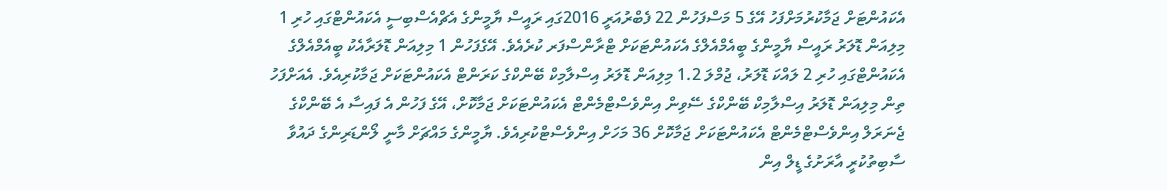އެކައުންޓަށް ޖަމާކުރުމަށްފަހު އޭގެ 5 މަސްފަހުން 22 ފެބްރުއަރީ 2016ގައި ރައީސް ޔާމީންގެ އެޗްއެސްބިސީ އެކައުންޓްގައި ހުރި 1 މިލިއަން ޑޮލަރު ރައީސް ޔާމީންގެ ބީއެމްއެލްގެ އެކައުންޓަކަށް ޓްރާންސްފަރ ކުރެއެވެ. އޭގެފަހުން 1 މިލިއަން ޑޮލަރާއެކު ބީއެމްއެލްގެ އެކައުންޓްގައި ހުރި 2 ލައްކަ ޑޮލަރު، ޖުމްލަ 1.2 މިލިއަން ޑޮލަރު އިސްލާމިކް ބޭންކްގެ ކަރަންޓް އެކައުންޓަކަށް ޖަމާކުރިއެވެ. އެއަށްފަހު ތިން މިލިއަން ޑޮލަރު އިސްލާމިކް ބޭންކްގެ ސޭވިން އިންވެސްޓްމެންޓް އެކައުންޓަކަށް ޖަމާކޮށް، އޭގެ ފަހުން އެ ފައިސާ އެ ބޭންކްގެ ޖެނަރަލް އިންވެސްޓްމެންޓް އެކައުންޓަކަށް ޖަމާކޮށް 36 މަހަށް އިންވެސްޓްކުރިއެވެ. ޔާމީންގެ މައްޗަށް މާނީ ލޯންޑަރިންގެ ދައުވާ ސާބިތުކުރީ އާރަށުގެ ޑީލް އިން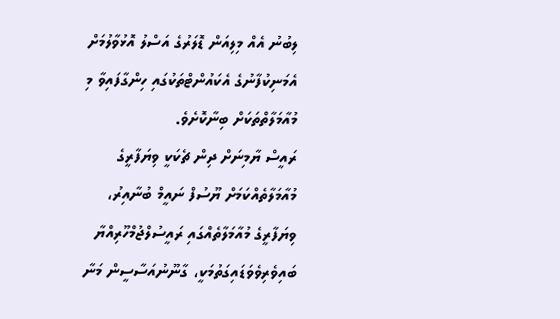ލިބުނު އެއް މިލިއަން ޑޮލަރުގެ އަސްލު އޮޅުވާލުމަށް އެމަނިކުފާނުގެ އެކައުންޓްތަކުގައި ހިންގާފައިވާ މި މުއާމަލާތްތަކަށް ބިނާކޮށެވެ.
ރައީސް ޔާމިނަށް ދިން ޗެކަކީ ވިޔަފާރީގެ މުއާމަލާތެއްކަމަށް ޔޫސުފް ނައީމް ބުނާއިރު، ވިޔަފާރީގެ މުއާމަލާތެއްގައި ރައީސުލްޖުމްހޫރިއްޔާ ބައިވެރިވެވަޑައިގަތުމަކީ، ގާނޫނުއަސާސީން މަނާ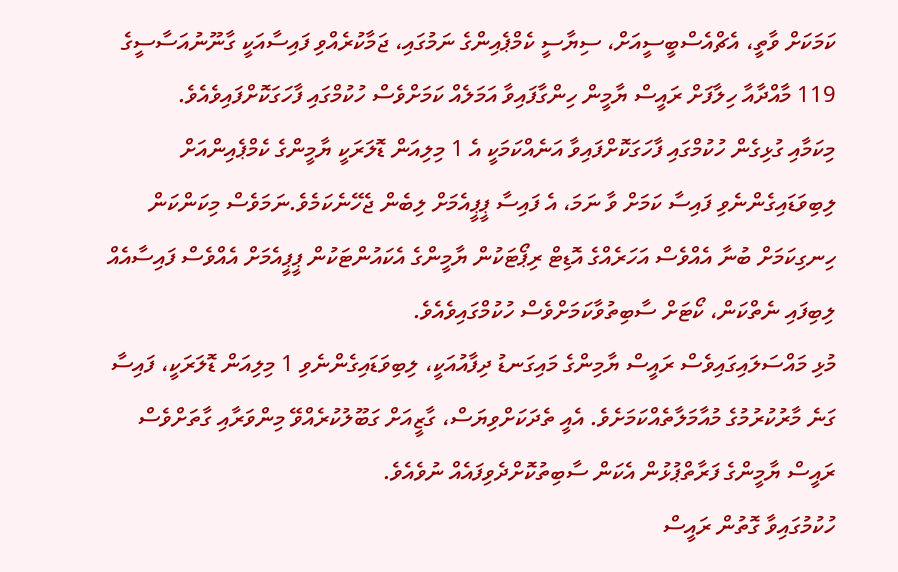ކަމަކަށް ވާތީ، އެޗްއެސްބީސީއަށް، ސިޔާސީ ކެމްޕެއިންގެ ނަމުގައި، ޖަމާކުރެއްވި ފައިސާއަކީ ގާނޫނުއަސާސީގެ 119 މާއްދާއާ ހިލާފަށް ރައީސް ޔާމީން ހިންގާފައިވާ އަމަލެއް ކަމަށްވެސް ހުކުމްގައި ފާހަގަކޮށްފައިވެއެވެ.
މިކަމާއި ގުޅިގެން ހުކުމްގައި ފާހަގަކޮށްފައިވާ އަނެއްކަމަކީ އެ 1 މިލިއަން ޑޮލަރަކީ ޔާމީންގެ ކެމްޕެއިންއަށް ލިބިވަޑައިގެންނެވި ފައިސާ ކަމަށް ވާ ނަމަ، އެ ފައިސާ ޕީޕީއެމަށް ލިބެން ޖެހޭނެކަމެވެ.ނަމަވެސް މިކަންކަން ހިނގިކަމަށް ބުނާ އެއްވެސް އަހަރެއްގެ އޮޑިޓް ރިޕޯޓަކުން ޔާމީންގެ އެކައުންޓަކުން ޕީޕީއެމަށް އެއްވެސް ފައިސާއެއް ލިބިފައި ނެތްކަން، ކޯޓަށް ސާބިތުވާކަމަށްވެސް ހުކުމްގައިވެއެވެ.
މުޅި މައްސަލައިގައިވެސް ރައީސް ޔާމިންގެ މައިގަނޑު ދިފާއުއަކީ، ލިބިވަޑައިގެންނެވި 1 މިލިއަން ޑޮލަރަކީ، ފައިސާ ގަނެ މާރުކުރުމުގެ މުއާމަލާތެއްކަމަށެވެ. އެއީ ތެދަކަށްވިޔަސް، ގާޒީއަށް ގަބޫލުކުރެއްވޭ މިންވަރާއި ގާތަށްވެސް ރައީސް ޔާމީންގެ ފަރާތްޕުޅުން އެކަން ސާބިތުކޮށްދެވިފައެއް ނުވެއެވެ.
ހުކުމުގައިވާ ގޮތުން ރައީސް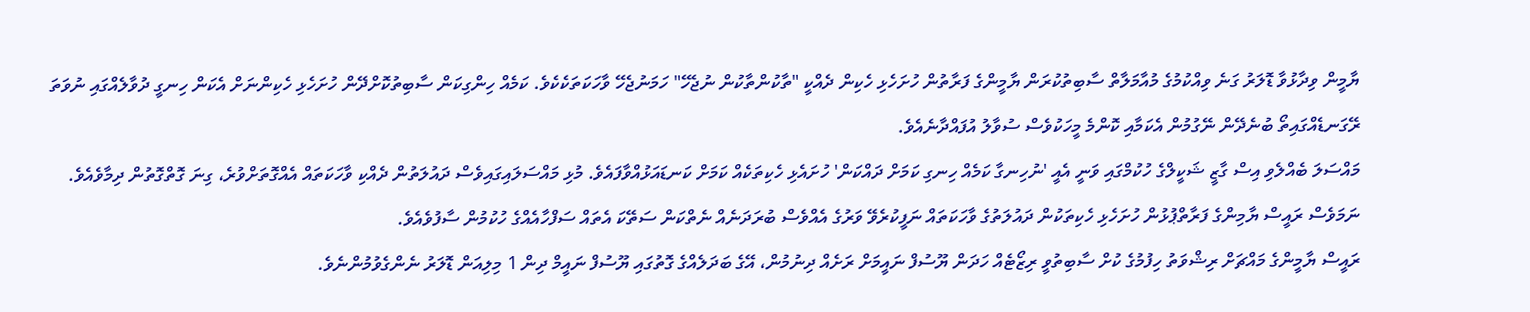ޔާމީން ވިދާޅުވާ ޑޮލަރު ގަނެ ވިއްކުމުގެ މުއާމަލާތް ސާބިތުކުރަން ޔާމީންގެ ފަރާތުން ހުށަހެޅި ހެކިން ދެއްކީ "ތާކުންތާކުން ނުޖެހޭ" ހަމަނުޖެހޭ ވާހަކަތަކެކެވެ. ކަމެއް ހިންގިކަން ސާބިތުކޮށްދޭން ހުށަހެޅި ހެކިންނަށް އެކަން ހިނގީ ދުވާލެއްގައި ނުވަތަ ރޭގަނޑެއްގައިތޯ ބުނެދޭން ނޭގުމުން އެކަމާއި ކޮންމެ މީހަކުވެސް ސުވާލު އުފައްދާނެއެވެ.
މައްސަލަ ބެއްލެވި އިސް ގާޒީ ޝަކީލްގެ ހުކުމްގައި ވަނީ އެއީ 'ނުހިނގާ ކަމެއް ހިނގި ކަމަށް ދައްކަން' ހުށައެޅި ހެކިތަކެއް ކަމަށް ކަނޑައަޅުއްވާފައެވެ. މުޅި މައްސަލައިގައިވެސް ދައުލަތުން ދެއްކި ވާހަކަތައް އެއްގޮތަށްވުރެ، ގިނަ ގޮތްގޮތުން ދިމާވެއެވެ. ނަމަވެސް ރައީސް ޔާމިންގެ ފަރާތްޕުޅުން ހުށަހެޅި ހެކިތަކުން ދައުލަތުގެ ވާހަކަތައް ނަފީކުރެވޭ ވަރުގެ އެއްވެސް ބުރަދަނެއް ނެތްކަން ސަތޭކަ އެތައް ސަފްހާއެއްގެ ހުކުމުން ސާފުވެއެވެ.
ރައީސް ޔާމީންގެ މައްޗަށް ރިޝްވަތު ހިފުމުގެ ކުށް ސާބިތުވީ ރިޒޯޓެއް ހަދަން ޔޫސުފް ނައީމަށް ރަށެއް ދިނުމުން، އޭގެ ބަދަލެއްގެ ގޮތުގައި ޔޫސުފް ނައީމް ދިން 1 މިލިއަން ޑޮލަރު ނެންގެވުމުންނެވެ.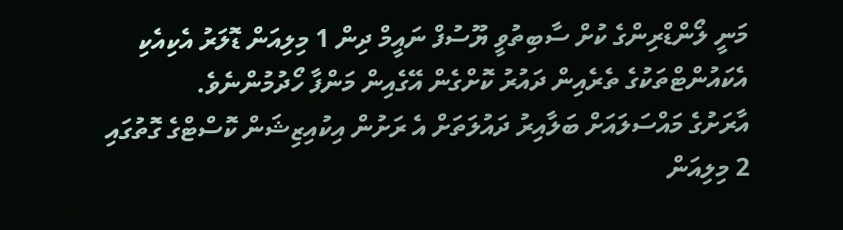މަނީ ލޯންޑްރިންގެ ކުށް ސާބިތުވީ ޔޫސުފް ނައީމް ދިން 1 މިލިއަން ޑޮލަރު އެކިއެކި އެކައުންޓްތަކުގެ ތެރެއިން ދައުރު ކޮށްގެން އޭގެއިން މަންފާ ހޯދުމުންނެވެ.
އާރަށުގެ މައްސަލައަށް ބަލާއިރު ދައުލަތަށް އެ ރަށުން އިކުއިޒިޝަން ކޮސްޓްގެ ގޮތުގައި 2 މިލިއަން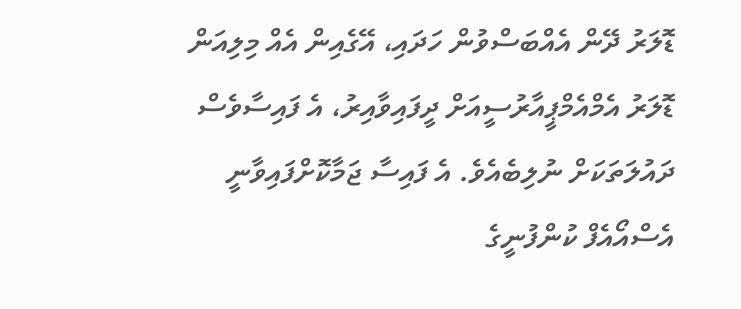ޑޮލަރު ދޭން އެއްބަސްވުން ހަދައި، އޭގެއިން އެއް މިލިއަން ޑޮލަރު އެމްއެމްޕީއާރުސީއަށް ދީފައިވާއިރު، އެ ފައިސާވެސް ދައުލަތަކަށް ނުލިބެއެވެ. އެ ފައިސާ ޖަމާކޮށްފައިވާނީ އެސްއޯއެފް ކުންފުނީގެ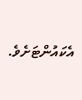އެކައުންޓަށެވެ.